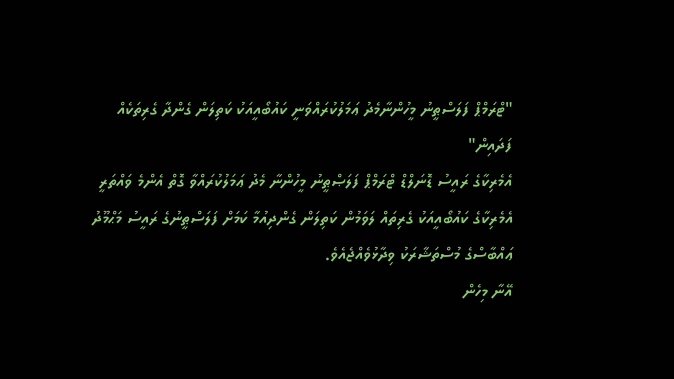"ޓްރަމްޕް ފަލަސްޠީނު މީހުންނާމެދު ޢަމަލުކުރައްވަނީ ކައުބޯއީއަކު ކަތިލަން ގެންދާ ގެރިތަކެއް ފަދައިން"
އެމެރިކާގެ ރައީސު ޑޮނަލްޑް ޓްރަމްޕް ފަލަޞްޠީނު މީހުންނާ މެދު ޢަމަލުކުރައްވާ ގޮތް އެންމެ ވައްތަރީ އެމެރިކާގެ ކައުބޯއީއަކު ގެރިތައް ލަވަމުން ކަތިލަން ގެންދިއުމާ ކަމަށް ފަލަސްޠީނުގެ ރައީސު މަޙްމޫދު ޢައްބާސްގެ މުސްތަޝާރަކު ވިދާޅުވެއްޖެއެވެ.
އޭނާ މިހެން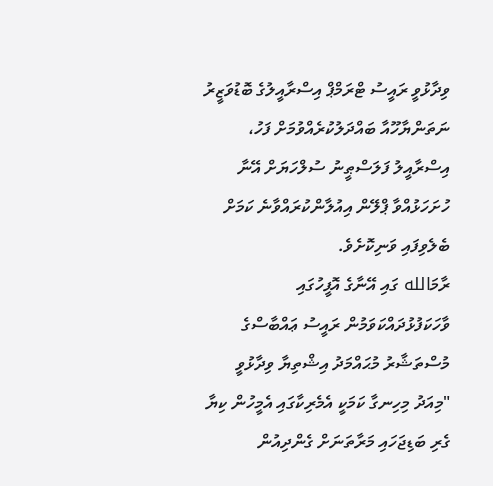ވިދާޅުވީ ރައީސު ޓްރަމްޕް އިސްރާއީލުގެ ބޮޑުވަޒީރު ނަތަންޔާހޫއާ ބައްދަލުކުރެއްވުމަށް ފަހު، އިސްރާއީލު ފަލަސްޠީނު ސުލްހަޔަށް އޭނާ ހުށަހަޅުއްވާ ޕްލޭން އިއުލާންކުރައްވާނެ ކަމަށް ބެލެވިފައި ވަނިކޮށެވެ.
ރާމަالله ގައި އޭނާގެ އޮފީހުގައި ވާހަކަފުޅުދައްކަވަމުން ރައީސު ޢައްބާސްގެ މުސްތަޝާރު މުޙައްމަދު އިޝްތިޔާ ވިދާޅުވީ "މިއަދު މިހިނގާ ކަމަކީ އެމެރިކާގައި އެމީހުން ކިޔާ ގެރި ބަޑިޖަހައި މަރާތަނަށް ގެންދިއުން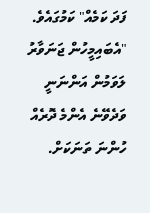ފަދަ ކަމެއް" ކަމުގައެވެ.
"އެބައިމީހުން ޖަނަވާރު ލަވަމުން އަންނަނީ ވަދެވޭނެ އެންމެ ދޮރެއް ހުންނަ ތަނަކަށް.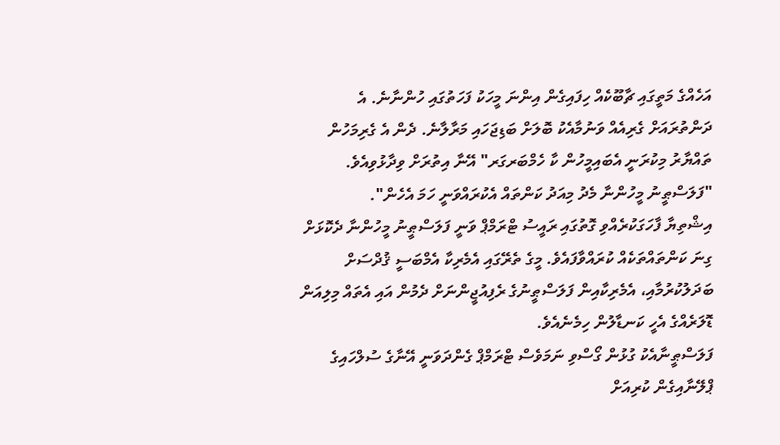އަހެއްގެ މަތީގައި ޗާބޫކެއް ހިފައިގެން އިންނަ މީހަކު ފަހަތުގައި ހުންނާނެ. އެ ދަންތުރައަށް ގެރިއެއް ވަނުމާއެކު ބޮލަށް ބަޑިޖަހައި މަރާލާނެ. ދެން އެ ގެރިމަހުން ތައްޔާރު މިކުރަނީ އެބައިމީހުން ކާ ހެމްބަރގަރ" އޭނާ އިތުރަށް ވިދާޅުވިއެވެ. "ފަލަސްޠީނު މީހުންނާ މެދު މިއަދު ކަންތައް އެކުރައްވަނީ ހަމަ އެހެން".
އިޝްތިޔާ ފާހަގަކުރެއްވި ގޮތުގައި ރައީސު ޓްރަމްޕް ވަނީ ފަލަސްޠީނު މީހުންނާ ދެކޮޅަށް ގިނަ ކަންތައްތަކެއް ކުރައްވާފައެވެ. މީގެ ތެރޭގައި އެމެރިކާ އެމްބަސީ ޤުދްސަށް ބަދަލުކުރުމާއި، އެމެރިކާއިން ފަލަސްޠީނުގެ ރެފިއުޖީންނަށް ދެމުން އައި އެތައް މިލިއަން ޑޮލަރެއްގެ އެހީ ކަނޑާލުން ހިމެނެއެވެ.
ފަލަސްޠީނާއެކު ގުޅުން ގޯސްވި ނަމަވެސް ޓްރަމްޕް ގެންދަވަނީ އޭނާގެ ސުލްހައިގެ ޕްލޭނާއިގެން ކުރިއަށް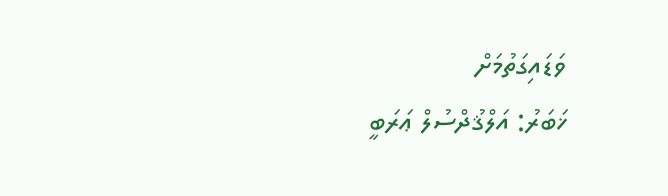ވަޑައިގަތުމަށް
ޚަބަރު: އަލްޤުދްސުލް ޢަރަބީ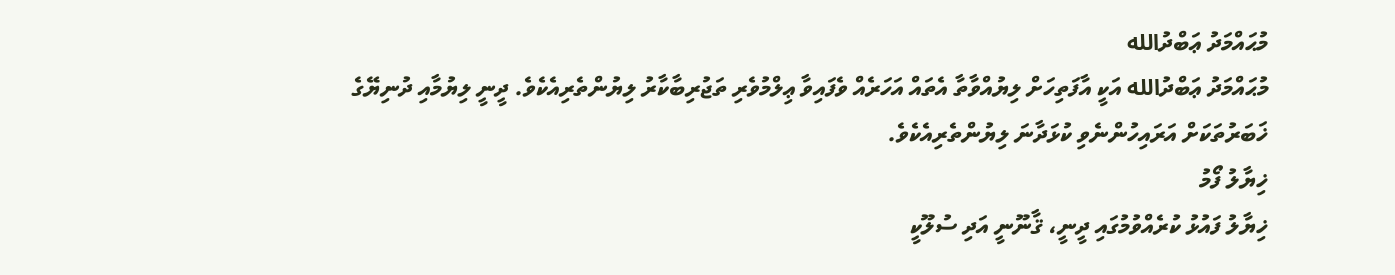މުޙައްމަދު ޢަބްދުالله
މުޙައްމަދު ޢަބްދުالله އަކީ އާފަތިހަށް ލިޔުއްވާތާ އެތައް އަހަރެއް ވެފައިވާ ޢިލްމުވެރި ތަޖުރިބާކާރު ލިޔުންތެރިއެކެވެ. ދީނީ ލިޔުމާއި ދުނިޔޭގެ ޚަބަރުތަކަށް އަރައިހުންނެވި ކުޅަދާނަ ލިޔުންތެރިއެކެވެ.
ޚިޔާލު ފޯމު
ޚިޔާލު ފައުޅު ކުރެއްވުމުގައި ދީނީ، ޤާނޫނީ އަދި ސުލޫކީ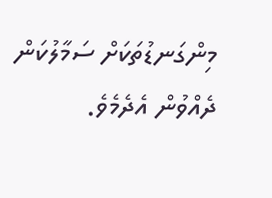މިންގަނޑުތަކަށް ސަމާލުކަން ދެއްވުން އެދެމެވެ.